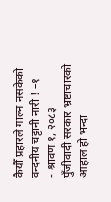कैयौँ प्रहारले गाल्न नसकेको वन्दनीय चट्टानी नारी ! –१
- श्रावण १, २०८३
पुँजीवादी सरकार भ्रष्टाचारको आहाल हो भन्दा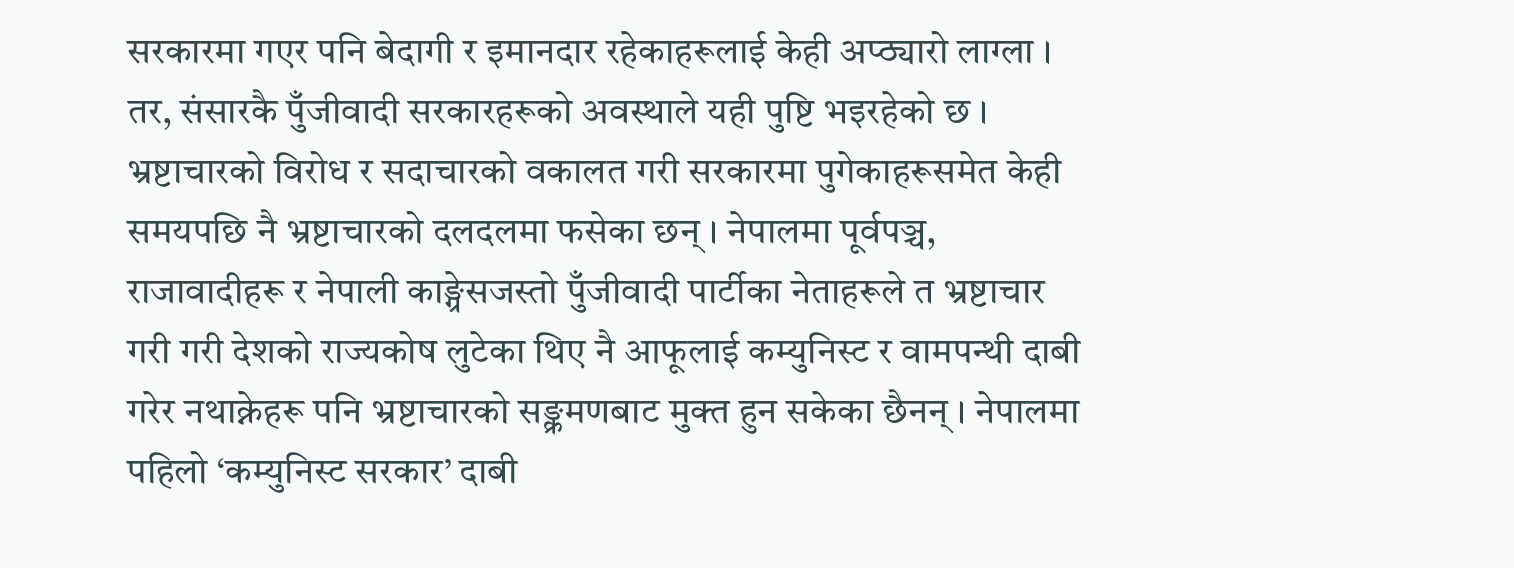सरकारमा गएर पनि बेदागी र इमानदार रहेकाहरूलाई केही अप्ठ्यारो लाग्ला । तर, संसारकै पुँजीवादी सरकारहरूको अवस्थाले यही पुष्टि भइरहेको छ । भ्रष्टाचारको विरोध र सदाचारको वकालत गरी सरकारमा पुगेकाहरूसमेत केही समयपछि नै भ्रष्टाचारको दलदलमा फसेका छन् । नेपालमा पूर्वपञ्च, राजावादीहरू र नेपाली काङ्ग्रेसजस्तो पुँजीवादी पार्टीका नेताहरूले त भ्रष्टाचार गरी गरी देशको राज्यकोष लुटेका थिए नै आफूलाई कम्युनिस्ट र वामपन्थी दाबी गरेर नथाक्नेहरू पनि भ्रष्टाचारको सङ्क्रमणबाट मुक्त हुन सकेका छैनन् । नेपालमा पहिलो ‘कम्युनिस्ट सरकार’ दाबी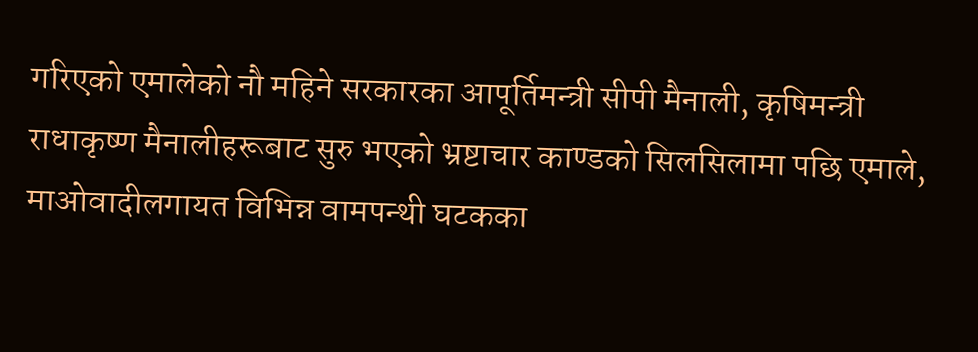गरिएको एमालेको नौ महिने सरकारका आपूर्तिमन्त्री सीपी मैनाली, कृषिमन्त्री राधाकृष्ण मैनालीहरूबाट सुरु भएको भ्रष्टाचार काण्डको सिलसिलामा पछि एमाले, माओवादीलगायत विभिन्न वामपन्थी घटकका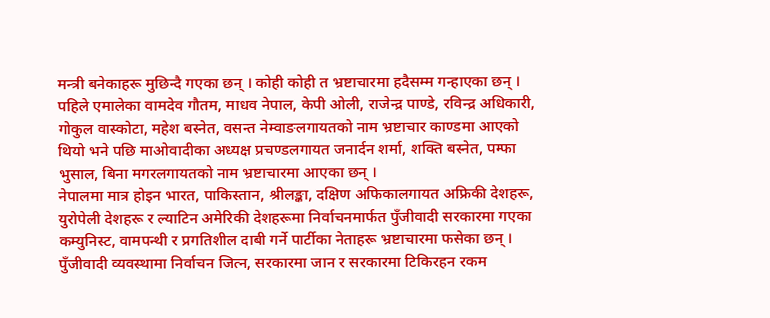मन्त्री बनेकाहरू मुछिन्दै गएका छन् । कोही कोही त भ्रष्टाचारमा हदैसम्म गन्हाएका छन् । पहिले एमालेका वामदेव गौतम, माधव नेपाल, केपी ओली, राजेन्द्र पाण्डे, रविन्द्र अधिकारी, गोकुल वास्कोटा, महेश बस्नेत, वसन्त नेम्वाङलगायतको नाम भ्रष्टाचार काण्डमा आएको थियो भने पछि माओवादीका अध्यक्ष प्रचण्डलगायत जनार्दन शर्मा, शक्ति बस्नेत, पम्फा भुसाल, बिना मगरलगायतको नाम भ्रष्टाचारमा आएका छन् ।
नेपालमा मात्र होइन भारत, पाकिस्तान, श्रीलङ्का, दक्षिण अफिकालगायत अफ्रिकी देशहरू, युरोपेली देशहरू र ल्याटिन अमेरिकी देशहरूमा निर्वाचनमार्फत पुँजीवादी सरकारमा गएका कम्युनिस्ट, वामपन्थी र प्रगतिशील दाबी गर्ने पार्टीका नेताहरू भ्रष्टाचारमा फसेका छन् । पुँजीवादी व्यवस्थामा निर्वाचन जित्न, सरकारमा जान र सरकारमा टिकिरहन रकम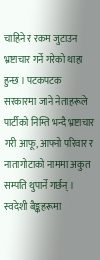चाहिने र रकम जुटाउन भ्रष्टाचार गर्ने गरेको थाहा हुन्छ । पटकपटक सरकारमा जाने नेताहरूले पार्टीको निम्ति भन्दै भ्रष्टाचार गरी आफू, आफ्नो परिवार र नातागोटाको नाममा अकुत सम्पति थुपार्ने गर्छन् । स्वदेशी बैङ्कहरूमा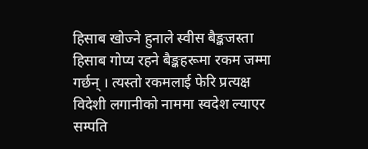हिसाब खोज्ने हुनाले स्वीस बैङ्कजस्ता हिसाब गोप्य रहने बैङ्कहरूमा रकम जम्मा गर्छन् । त्यस्तो रकमलाई फेरि प्रत्यक्ष विदेशी लगानीको नाममा स्वदेश ल्याएर सम्पति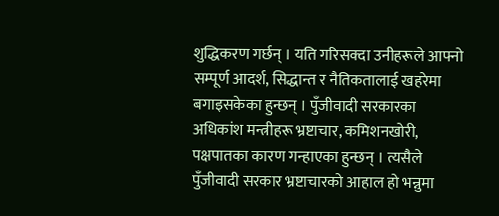शुद्धिकरण गर्छन् । यति गरिसक्दा उनीहरूले आफ्नो सम्पूर्ण आदर्श, सिद्धान्त र नैतिकतालाई खहरेमा बगाइसकेका हुन्छन् । पुँजीवादी सरकारका अधिकांश मन्त्रीहरू भ्रष्टाचार, कमिशनखोरी, पक्षपातका कारण गन्हाएका हुन्छन् । त्यसैले पुँजीवादी सरकार भ्रष्टाचारको आहाल हो भन्नुमा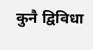कुनै द्विविधा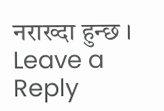नराख्दा हुन्छ ।
Leave a Reply